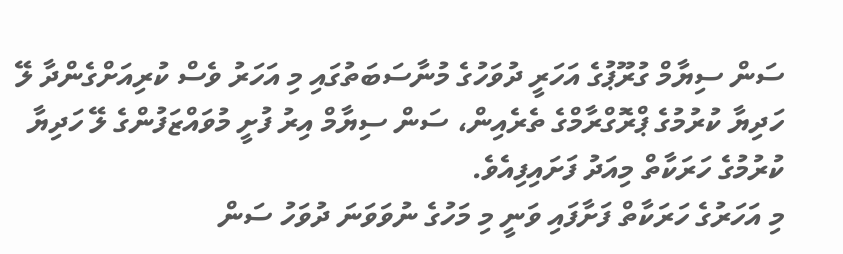ސަން ސިޔާމް ގުރޫޕުގެ އަހަރީ ދުވަހުގެ މުނާސަބަތުގައި މި އަހަރު ވެސް ކުރިއަށްގެންދާ ލޭ ހަދިޔާ ކުރުމުގެ ޕްރޮގްރާމްގެ ތެރެއިން، ސަން ސިޔާމް އިރު ފުށީ މުވައްޒަފުންގެ ލޭ ހަދިޔާ ކުރުމުގެ ހަރަކާތް މިއަދު ފަށައިފިއެވެ.
މި އަހަރުގެ ހަރަކާތް ފަށާފައި ވަނީ މި މަހުގެ ނުވަވަނަ ދުވަހު ސަން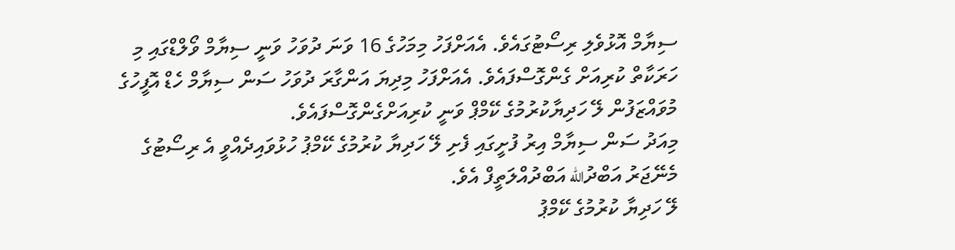ސިޔާމް އޮޅުވެލި ރިސޯޓުގައެވެ. އެއަށްފަހު މިމަހުގެ 16 ވަނަ ދުވަހު ވަނީ ސިޔާމް ވޯލްޑްގައި މި ހަރަކާތް ކުރިއަށް ގެންގޮސްފައެވެ. އެއަށްފަހު މިދިޔަ އަންގާރަ ދުވަހު ސަން ސިޔާމް ހެޑް އޮފީހުގެ މުވައްޒަފުން ލޭ ހަދިޔާކުރުމުގެ ކޭމްޕް ވަނީ ކުރިއަށްގެންގޮސްފައެވެ.
މިއަދު ސަން ސިޔާމް އިރު ފުށީގައި ފެށި ލޭ ހަދިޔާ ކުރުމުގެ ކޭމްޕު ހުޅުވައިދެއްވީ އެ ރިސޯޓުގެ މެނޭޖަރު އަބްދުالله އަބްދުއްލަތީފް އެވެ.
ލޭ ހަދިޔާ ކުރުމުގެ ކޭމްޕު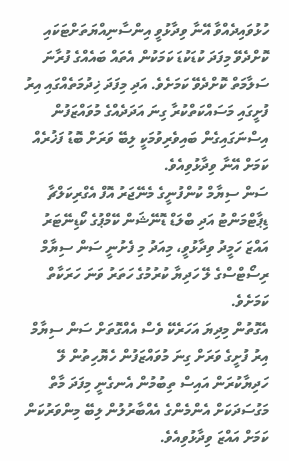ހުޅުވައިދެއްވާ އޭނާ ވިދާޅުވީ އިންސާނިއްޔަތަށްޓަކައި ކޮށްދެވޭ މިފަދަ ކުޑަކުޑަ ކަމަކުން އެތައް ބައެއްގެ ފުރާނަ ސަލާމަތް ކޮށްދެވޭ ކަމަށެވެ. އަދި މިފަދަ ޚިދުމަތެއްގައި އިރު ފުށީގައި މަސައްކަތްކުރާ ގިނަ އަދަދެއްގެ މުވައްޒަފުން އިސްނަގައިގެން ބައިވެރިވުމަކީ ލިބޭ ވަރަށް ބޮޑު ފަޚުރެއް ކަމަށް އޭނާ ވިދާޅުވިއެވެ.
ސަން ސިޔާމް ކުންފުނީގެ މެނޭޖަރު އޮފް އެގްރިކަލްޗާ ޑިޕާޓްމަންޓު އަދި ބްލަޑް ޑޮނޭޝަން ކޭމްޕުގެ ކޯޑިނޭޓަރު އައްޒަ ހަމީދު ވިދާޅުވީ، މިއަދު މި ފެށުނީ ސަން ސިޔާމް ރިސޯޓްސްގެ ލޭ ހަދިޔާ ކުރުމުގެ ހަތަރު ވަނަ ހަރަކާތް ކަމަށެވެ.
އެގޮތުން މިދިޔަ އަހަރެކޭ ވެސް އެއްގޮތަށް ސަން ސިޔާމް އިރު ފުށީގެ ވަރަށް ގިނަ މުވައްޒަފުން ހެޔޮހިތުން ލޭ ހަދިޔާކުރަން އައިސް ތިބުމުން އެނގެނީ މިފަދަ މާތް މަގުސަދަކަށް އެންމެންގެ އެއްބާރުލުން ލިބޭ މިންވަރުކަން ކަމަށް އައްޒަ ވިދާޅުވިއެވެ.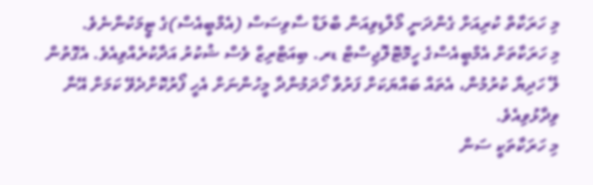މި ހަރަކާތް ކުރިއަށް ގެންދަނީ މޯލްޑިވިއަން ބްލަޑް ސާވިސަސް (އެމްބީއެސް)ގެ ޓީމަކުންނެވެ.
މި ހަރަކާތަށް އެމްބީއެސްގެ ހީމޮޓޮލޮޖިސްޓް ޑރ. ބިއަޓްރިޒް ވެސް ޝުކުރު އަދާކުރެއްވިއެވެ. އެގޮތުން ލޭ ހަދިޔާ ކުރުމުން، އެތައް ބައްޔަކަށް ފަރުވާ ހޯދަމުންދާ މީހުންނަށް އެހީ ފޯރުކޮށްދެވޭ ކަމަށް އޭނާ ވިދާޅުވިއެވެ.
މި ހަރަކާތަކީ ސަން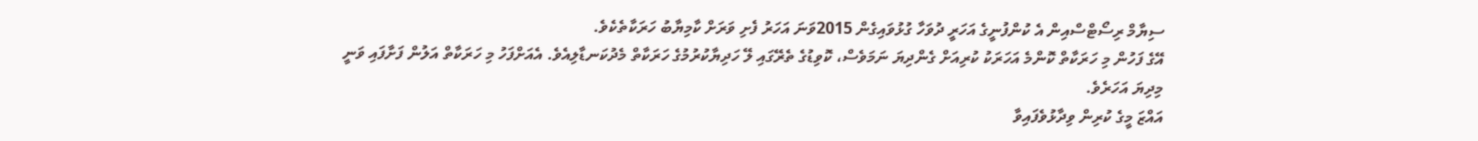ސިޔާމް ރިސޯޓްސްއިން އެ ކުންފުނީގެ އަހަރީ ދުވަހާ ގުޅުވައިގެން 2015ވަނަ އަހަރު ފެށި ވަރަށް ކާމިޔާބު ހަރަކާތެކެވެ.
އޭގެ ފަހުން މި ހަރަކާތް ކޮންމެ އަހަރަކު ކުރިއަށް ގެންދިޔަ ނަމަވެސް، ކޮވިޑުގެ ތެރޭގައި ލޭ ހަދިޔާކުރުމުގެ ހަރަކާތް މެދުކަނޑާލިއެވެ. އެއަށްފަހު މި ހަރަކާތް އަލުން ފަށާފައި ވަނީ މިދިޔަ އަހަރެވެ.
އައްޒަ މީގެ ކުރިން ވިދާޅުވެފައިވާ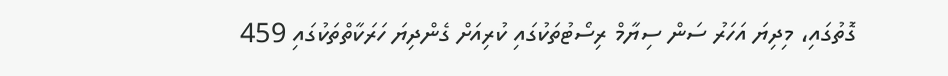ގޮތުގައި، މިދިޔަ އަހަރު ސަން ސިޔާމް ރިސޯޓުތަކުގައި ކުރިއަށް ގެންދިޔަ ހަރަކާތްތަކުގައި 459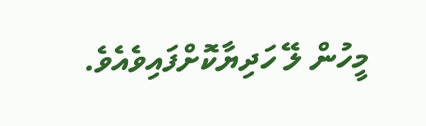މީހުން ލޭ ހަދިޔާކޮށްފައިވެއެވެ.